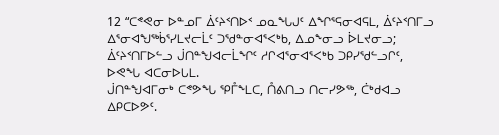12 “ᑕᕝᕙᓂ ᐅᓐᓄᒥ ᐄᑦᔨᑉᑎᐅᑉ ᓄᓇᖓᒍᑦ ᐃᖏᕐᕋᓂᐊᕋᒪ, ᐄᑦᔨᑉᑎᒥᓗ ᐃᕐᓂᐊᖑᖅᑳᕐᓯᒪᔪᓕᒫᑦ ᑐᖁᓐᓂᐊᕐᐸᒃᑲ, ᐃᓄᖕᓂᓗ ᐆᒪᔪᓂᓗ; ᐄᑦᔨᑉᑎᒥᐅᓪᓗ ᒎᑎᓐᖑᐊᓕᒫᖏᑦ ᓱᒋᐊᕐᓂᐊᕐᐸᒃᑲ ᑐᑭᓯᖁᓪᓗᒋᑦ, ᐅᕙᖓ ᐊᑕᓂᐅᒐᒪ.
ᒎᑎᓐᖑᐊᒥᓂᒃ ᑕᕝᕗᖓ ᕿᒤᖕᒪᑕ, ᑍᕕᑎᓗ ᑎᓕᓯᕗᖅ, ᑖᒃᑯᐊᓗ ᐃᑭᑕᐅᕗᑦ.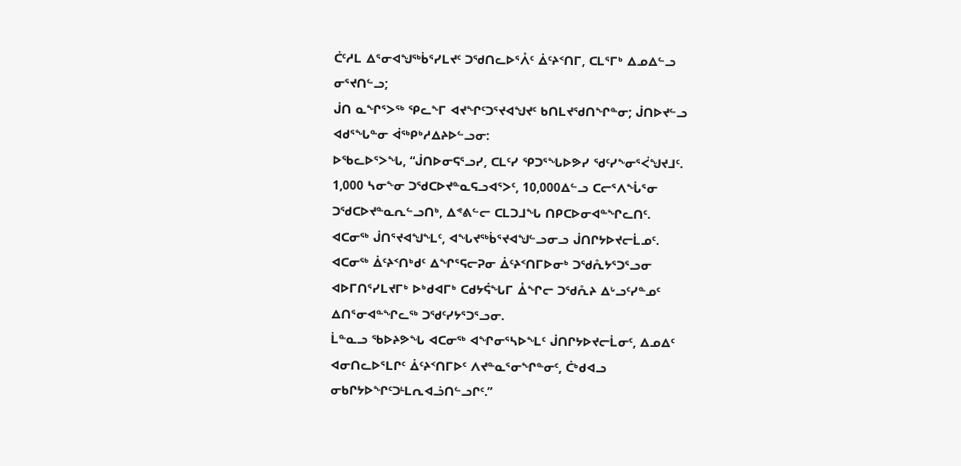ᑖᑦᓱᒪ ᐃᕐᓂᐊᖑᖅᑳᕐᓯᒪᔪᑦ ᑐᖁᑎᓚᐅᕐᐰᑦ ᐄᑦᔨᑉᑎᒥ, ᑕᒪᕐᒥᒃ ᐃᓄᐃᓪᓗ ᓂᕐᔪᑎᓪᓗ;
ᒎᑎ ᓇᖏᕐᐳᖅ ᕿᓚᖕᒥ ᐊᔪᖏᑦᑐᕐᔪᐊᖑᔪᑦ ᑲᑎᒪᔪᖁᑎᖏᓐᓂ; ᒎᑎᐅᔪᓪᓗ ᐊᑯᕐᖓᓐᓂ ᐋᖅᑭᒃᓱᐃᔨᐅᓪᓗᓂ:
ᐅᖃᓚᐅᕐᐳᖓ, “ᒎᑎᐅᓂᕋᕐᓗᓯ, ᑕᒪᑦᓯ ᕿᑐᕐᖓᐅᕗᓯ ᖁᑦᓯᖕᓂᕐᐹᖑᔪᒧᑦ.
1,000 ᓴᓂᖕᓂ ᑐᖁᑕᐅᔪᓐᓇᕋᓗᐊᕐᐳᑦ, 10,000ᐃᓪᓗ ᑕᓕᕐᐱᖔᕐᓂ ᑐᖁᑕᐅᔪᓐᓇᕆᓪᓗᑎᒃ, ᐃᕝᕕᓪᓕ ᑕᒪᑐᒧᖓ ᑎᑭᑕᐅᓂᐊᓐᖏᓚᑎᑦ.
ᐊᑕᓂᖅ ᒎᑎᕐᔪᐊᖑᖕᒪᑦ, ᐊᖓᔪᖅᑳᕐᔪᐊᖑᓪᓗᓂᓗ ᒎᑎᒋᔭᐅᔪᓕᒫᓄᑦ.
ᐊᑕᓂᖅ ᐄᑦᔨᑉᑎᒃᑯᑦ ᐃᖏᕐᕋᓕᕈᓂ ᐄᑦᔨᑉᑎᒥᐅᓂᒃ ᑐᖁᕅᔭᕐᑐᕐᓗᓂ ᐊᐅᒥᑎᕐᓯᒪᔪᒥᒃ ᐅᒃᑯᐊᒥᒃ ᑕᑯᔭᕌᖓᒥ ᐂᖏᓕ ᑐᖁᕅᔨ ᐃᒡᓗᑦᓯᓐᓄᑦ ᐃᑎᕐᓂᐊᓐᖏᓚᖅ ᑐᖁᑦᓯᔭᕐᑐᕐᓗᓂ.
ᒫᓐᓇᓗ ᖃᐅᔨᕗᖓ ᐊᑕᓂᖅ ᐊᖏᓂᕐᓴᐅᖕᒪᑦ ᒎᑎᒋᔭᐅᔪᓕᒫᓂᑦ, ᐃᓄᐃᑦ ᐊᓂᑎᓚᐅᕐᒪᒋᑦ ᐄᑦᔨᑉᑎᒥᐅᑦ ᐱᔪᓐᓇᕐᓂᖏᓐᓂᑦ, ᑖᒃᑯᐊᓗ ᓂᑲᒋᔭᐅᖏᑦᑐᒻᒪᕆᐊᓘᑎᓪᓗᒋᑦ.”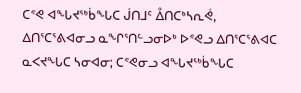ᑕᕝᕙ ᐊᖓᔪᖅᑳᖓᑕ ᒎᑎᒧᑦ ᐂᑎᑕᒃᓴᕆᕚ, ᐃᑎᕐᑕᕐᕕᐊᓂᓗ ᓇᖏᕐᑎᓪᓗᓂᐅᒃ ᐅᕝᕙᓗ ᐃᑎᕐᑕᕐᕕᐊᑕ ᓇᐸᔪᖓᑕ ᓴᓂᐊᓂ; ᑕᕝᕙᓂᓗ ᐊᖓᔪᖅᑳᖓᑕ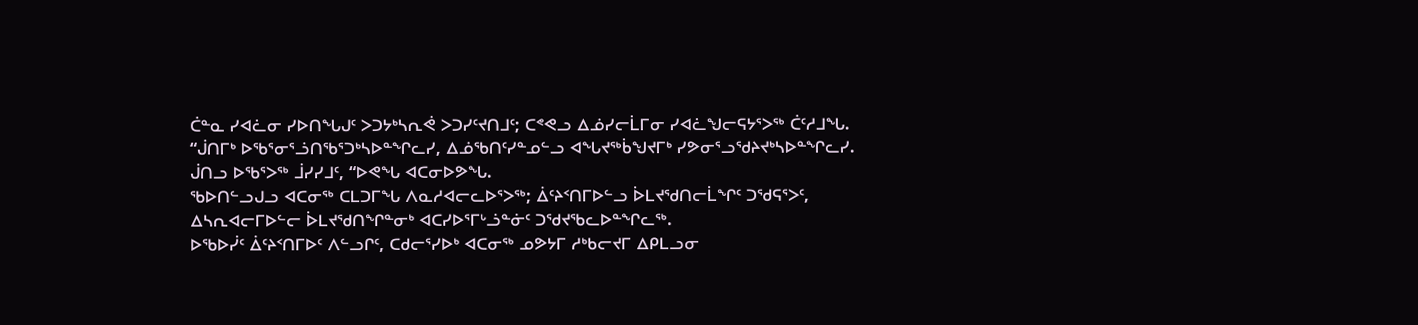ᑖᓐᓇ ᓯᐊᓛᓂ ᓯᐅᑎᖓᒍᑦ ᐳᑐᔭᒃᓴᕆᕚ ᐳᑐᓯᑦᔪᑎᒧᑦ; ᑕᕝᕙᓗ ᐃᓅᓯᓕᒫᒥᓂ ᓯᐊᓛᖑᓕᕋᔭᕐᐳᖅ ᑖᑦᓱᒧᖓ.
“ᒎᑎᒥᒃ ᐅᖃᕐᓂᕐᓘᑎᖃᕐᑐᒃᓴᐅᓐᖏᓚᓯ, ᐃᓅᖃᑎᑦᓯᓐᓄᓪᓗ ᐊᖓᔪᖅᑳᖑᔪᒥᒃ ᓯᕗᓂᕐᓗᖁᔨᔪᒃᓴᐅᓐᖏᓚᓯ.
ᒎᑎᓗ ᐅᖃᕐᐳᖅ ᒨᓯᓯᒧᑦ, “ᐅᕙᖓ ᐊᑕᓂᐅᕗᖓ.
ᖃᐅᑎᓪᓗᒍᓗ ᐊᑕᓂᖅ ᑕᒪᑐᒥᖓ ᐱᓇᓱᐊᓕᓚᐅᕐᐳᖅ; ᐄᑦᔨᑉᑎᒥᐅᓪᓗ ᐆᒪᔪᖁᑎᓕᒫᖏᑦ ᑐᖁᕋᕐᐳᑦ, ᐃᓴᕆᐊᓕᒥᐅᓪᓕ ᐆᒪᔪᖁᑎᖏᓐᓂᒃ ᐊᑕᓯᐅᕐᒥᒡᓘᓐᓃᑦ ᑐᖁᔪᖃᓚᐅᓐᖏᓚᖅ.
ᐅᖃᐅᓰᑦ ᐄᑦᔨᑉᑎᒥᐅᑦ ᐱᓪᓗᒋᑦ, ᑕᑯᓕᕐᓯᐅᒃ ᐊᑕᓂᖅ ᓄᕗᔭᒥ ᓱᒃᑲᓕᔪᒥ ᐃᑭᒪᓗᓂ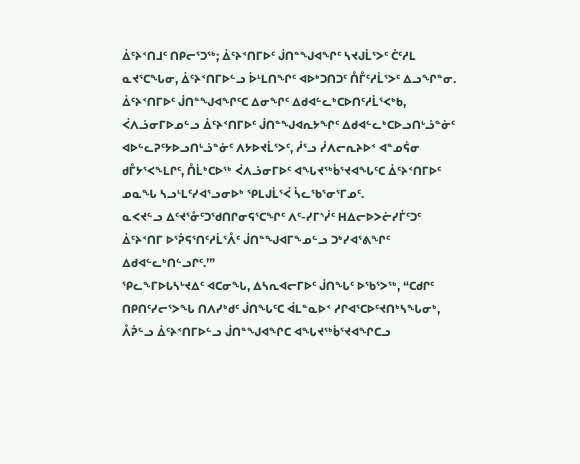ᐄᑦᔨᑉᑎᒧᑦ ᑎᑭᓕᕐᑐᖅ; ᐄᑦᔨᑉᑎᒥᐅᑦ ᒎᑎᓐᖑᐊᖏᑦ ᓴᔪᒍᒫᕐᐳᑦ ᑖᑦᓱᒪ ᓇᔪᕐᑕᖓᓂ, ᐄᑦᔨᑉᑎᒥᐅᓪᓗ ᐆᒻᒪᑎᖏᑦ ᐊᐅᒃᑐᑎᑐᑦ ᑍᒤᑦᓱᒫᕐᐳᑦ ᐃᓗᖏᓐᓂ.
ᐄᑦᔨᑉᑎᒥᐅᑦ ᒎᑎᓐᖑᐊᖏᑦᑕ ᐃᓂᖏᑦ ᐃᑯᐊᓪᓚᒃᑕᐅᑎᑦᓱᒫᕐᐸᒃᑲ, ᐹᐱᓘᓂᒥᐅᓄᓪᓗ ᐄᑦᔨᑉᑎᒥᐅᑦ ᒎᑎᓐᖑᐊᕆᔭᖏᑦ ᐃᑯᐊᓪᓚᒃᑕᐅᓗᑎᒡᓘᓐᓃᑦ ᐊᐅᓪᓚᕈᑦᔭᐅᓗᑎᒡᓘᓐᓃᑦ ᐱᔭᐅᔪᒫᕐᐳᑦ, ᓲᕐᓗ ᓰᐱᓕᕆᔨᐅᑉ ᐊᓐᓄᕌᓂ ᑯᒤᔭᕐᐸᖕᒪᒋᑦ, ᑍᒫᒃᑕᐅᖅ ᐹᐱᓘᓂᒥᐅᑦ ᐊᖓᔪᖅᑳᕐᔪᐊᖓᑦᑕ ᐄᑦᔨᑉᑎᒥᐅᑦ ᓄᓇᖓ ᓴᓗᒻᒪᑦᓯᐊᕐᓗᓂᐅᒃ ᕿᒪᒍᒫᕐᐹ ᓵᓚᖃᕐᓂᕐᒥᓄᑦ.
ᓇᐸᔪᓪᓗ ᐃᑦᔪᕐᓁᑦᑐᖁᑎᒋᓂᕋᕐᑕᖏᑦ ᐱᑦ-ᓯᒥᔅᓰᑦ ᕼᐃᓕᐅᐳᓖᓯᒦᑦᑐᑦ ᐄᑦᔨᑉᑎᒥ ᐅᕐᕉᕋᕐᑎᑦᓱᒫᕐᐰᑦ ᒎᑎᓐᖑᐊᒥᖕᓄᓪᓗ ᑐᒃᓯᐊᕐᕕᖏᑦ ᐃᑯᐊᓪᓚᒃᑎᓪᓗᒋᑦ.’”
ᕿᓚᖕᒥᐅᒐᓴᒡᔪᐃᑦ ᐊᑕᓂᖓ, ᐃᓴᕆᐊᓕᒥᐅᑦ ᒎᑎᖓᑦ ᐅᖃᕐᐳᖅ, “ᑕᑯᒋᑦ ᑎᑭᑎᑦᓯᓕᕐᐳᖓ ᑎᐱᓯᒃᑯᑦ ᒎᑎᖓᑦᑕ ᐋᒪᓐᓇᐅᑉ ᓱᒋᐊᕐᑕᐅᑦᔪᑎᒃᓴᖓᓂᒃ, ᐰᕉᓪᓗ ᐄᑦᔨᑉᑎᒥᐅᓪᓗ ᒎᑎᓐᖑᐊᖏᑕ ᐊᖓᔪᖅᑳᕐᔪᐊᖏᑕᓗ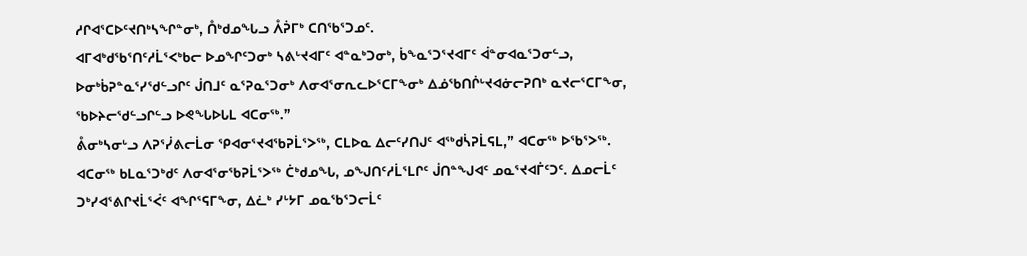ᓱᒋᐊᕐᑕᐅᑦᔪᑎᒃᓴᖏᓐᓂᒃ, ᑍᒃᑯᓄᖓᓗ ᐰᕉᒥᒃ ᑕᑎᖃᕐᑐᓄᑦ.
ᐊᒥᐊᒃᑯᖃᕐᑎᑦᓱᒫᕐᐸᒃᑲᓕ ᐅᓄᖏᑦᑐᓂᒃ ᓴᕕᒡᔪᐊᒥᑦ ᐊᓐᓇᒃᑐᓂᒃ, ᑳᖕᓇᕐᑐᕐᔪᐊᒥᑦ ᐋᓐᓂᐊᓇᕐᑐᓂᓪᓗ, ᐅᓂᒃᑳᕈᓐᓇᕐᓯᖁᓪᓗᒋᑦ ᒎᑎᒧᑦ ᓇᕐᕈᓇᕐᑐᓂᒃ ᐱᓂᐊᕐᓂᕆᓚᐅᕐᑕᒥᖕᓂᒃ ᐃᓅᖃᑎᒌᒡᔪᐊᓃᓕᕈᑎᒃ ᓇᔪᓕᕐᑕᒥᖕᓂ, ᖃᐅᔨᓕᖁᓪᓗᒋᓪᓗ ᐅᕙᖓᐅᒐᒪ ᐊᑕᓂᖅ.”
ᕔᓂᒃᓴᓂᒡᓗ ᐱᕈᕐᓰᕕᓕᒫᓂ ᕿᐊᓂᕐᔪᐊᖃᕈᒫᕐᐳᖅ, ᑕᒪᐅᓇ ᐃᓕᑦᓯᑎᒍᑦ ᐊᖅᑯᓵᕈᒫᕋᒪ,” ᐊᑕᓂᖅ ᐅᖃᕐᐳᖅ.
ᐊᑕᓂᖅ ᑲᒪᓇᕐᑐᒃᑯᑦ ᐱᓂᐊᕐᓂᖃᕈᒫᕐᐳᖅ ᑖᒃᑯᓄᖓ, ᓄᖑᑎᑦᓱᒫᕐᒪᒋᑦ ᒎᑎᓐᖑᐊᑦ ᓄᓇᕐᔪᐊᒦᑦᑐᑦ. ᐃᓄᓕᒫᑦ ᑐᒃᓯᐊᕐᕕᒋᔪᒫᕐᐹᑦ ᐊᖏᕐᕋᒥᖕᓂ, ᐃᓛᒃ ᓯᒡᔭᒥ ᓄᓇᖃᕐᑐᓕᒫᑦ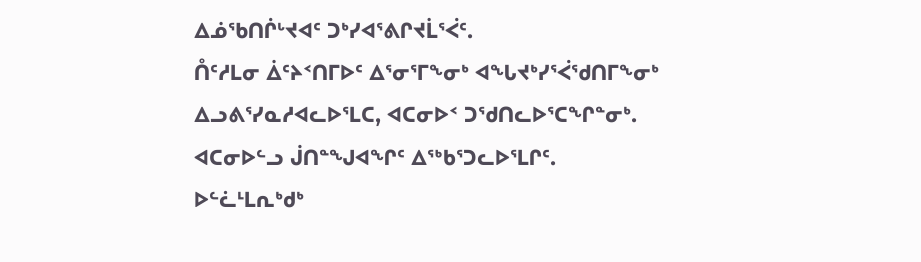ᐃᓅᖃᑎᒌᒡᔪᐊᑦ ᑐᒃᓯᐊᕐᕕᒋᔪᒫᕐᐹᑦ.
ᑍᑦᓱᒪᓂ ᐄᑦᔨᑉᑎᒥᐅᑦ ᐃᕐᓂᕐᒥᖕᓂᒃ ᐊᖓᔪᒃᓯᕐᐹᖁᑎᒥᖕᓂᒃ ᐃᓗᕕᕐᓯᓇᓱᐊᓚᐅᕐᒪᑕ, ᐊᑕᓂᐅᑉ ᑐᖁᑎᓚᐅᕐᑕᖏᓐᓂᒃ. ᐊᑕᓂᐅᓪᓗ ᒎᑎᓐᖑᐊᖏᑦ ᐃᖅᑲᕐᑐᓚᐅᕐᒪᒋᑦ.
ᐅᓪᓛᒻᒪᕆᒃᑯᒃ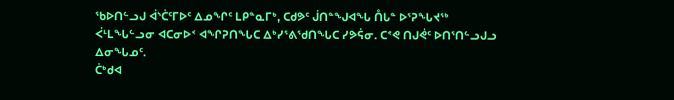ᖃᐅᑎᓪᓗᒍ ᐋᔅᑖᑦᒥᐅᑦ ᐃᓄᖏᑦ ᒪᑭᓐᓇᒥᒃ, ᑕᑯᕗᑦ ᒎᑎᓐᖑᐊᖓ ᑍᒐᓐ ᐅᕐᕈᖓᔪᖅ ᐹᒻᒪᖓᓪᓗᓂ ᐊᑕᓂᐅᑉ ᐊᖏᕈᑎᖓᑕ ᐃᒃᓯᕐᕕᖁᑎᖓᑕ ᓯᕗᕌᓂ. ᑕᕝᕙ ᑎᒍᕚᑦ ᐅᑎᕐᑎᓪᓗᒍᓗ ᐃᓂᖓᓄᑦ.
ᑖᒃᑯᐊ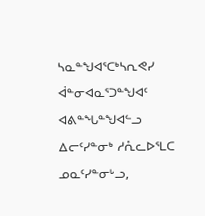ᓴᓇᓐᖑᐊᕐᑕᒃᓴᕆᕙᓯ ᐋᓐᓂᐊᓇᕐᑐᓐᖑᐊᑦ ᐊᕕᓐᖓᓐᖑᐊᓪᓗ ᐃᓕᑦᓯᓐᓂᒃ ᓱᕅᓚᐅᕐᒪᑕ ᓄᓇᑦᓯᓐᓂᒡᓗ,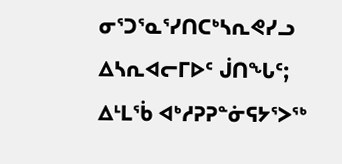ᓂᕐᑐᕐᓇᕐᓯᑎᑕᒃᓴᕆᕙᓯᓗ ᐃᓴᕆᐊᓕᒥᐅᑦ ᒎᑎᖓᑦ; ᐃᒻᒪᖄ ᐊᒃᓱᕈᕈᓐᓃᕋᔭᕐᐳᖅ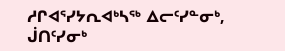ᓱᒋᐊᕐᓯᔭᕆᐊᒃᓴᖅ ᐃᓕᑦᓯᓐᓂᒃ, ᒎᑎᑦᓯᓂᒃ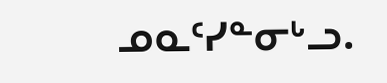ᓄᓇᑦᓯᓐᓂᒡᓗ.